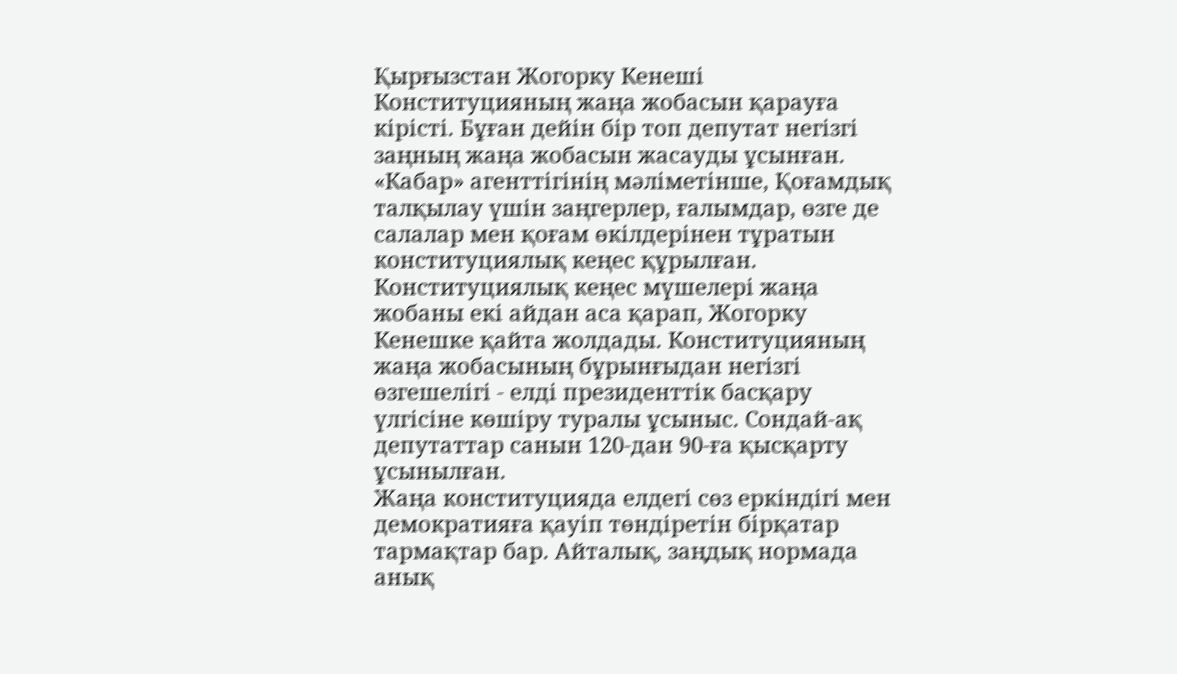Қырғызстан Жогорку Кенеші Конституцияның жаңа жобасын қарауға кірісті. Бұған дейін бір топ депутат негізгі заңның жаңа жобасын жасауды ұсынған.
«Кабар» агенттігінің мәліметінше, Қоғамдық талқылау үшін заңгерлер, ғалымдар, өзге де салалар мен қоғам өкілдерінен тұратын конституциялық кеңес құрылған. Конституциялық кеңес мүшелері жаңа жобаны екі айдан аса қарап, Жогорку Кенешке қайта жолдады. Конституцияның жаңа жобасының бұрынғыдан негізгі өзгешелігі - елді президенттік басқару үлгісіне көшіру туралы ұсыныс. Сондай-ақ депутаттар санын 120-дан 90-ға қысқарту ұсынылған.
Жаңа конституцияда елдегі сөз еркіндігі мен демократияға қауіп төндіретін бірқатар тармақтар бар. Айталық, заңдық нормада анық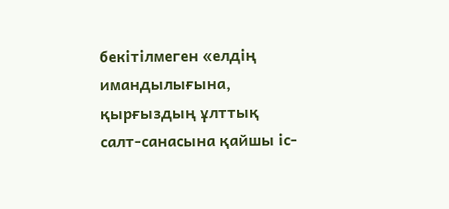бекітілмеген «елдің имандылығына, қырғыздың ұлттық салт-санасына қайшы іс-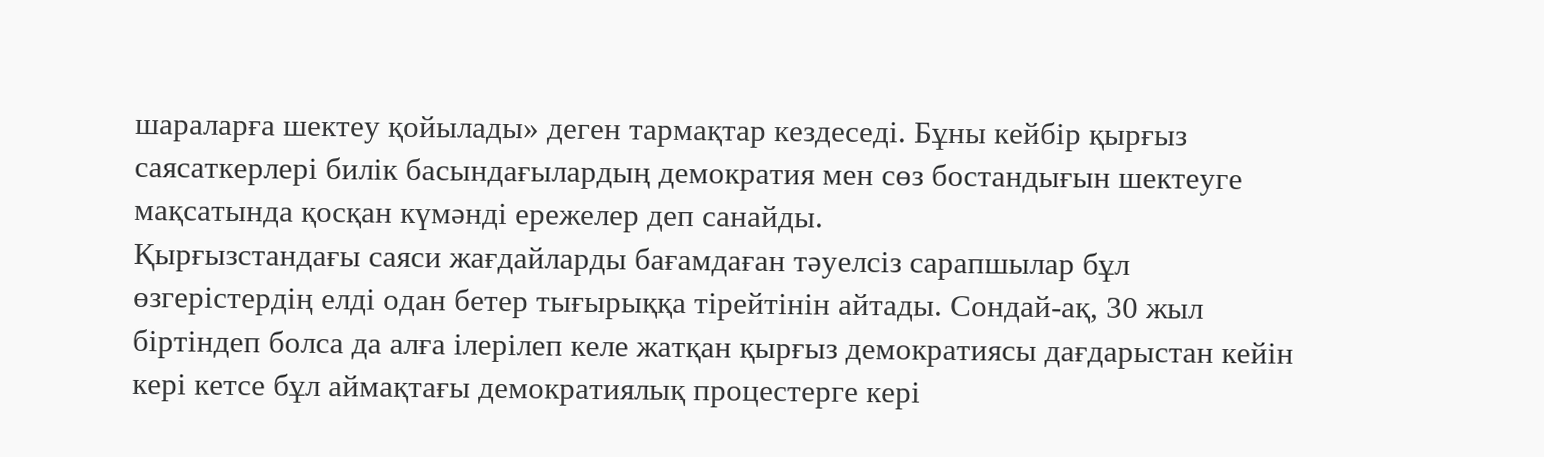шараларға шектеу қойылады» деген тармақтар кездеседі. Бұны кейбір қырғыз саясаткерлері билік басындағылардың демократия мен сөз бостандығын шектеуге мақсатында қосқан күмәнді ережелер деп санайды.
Қырғызстандағы саяси жағдайларды бағамдаған тәуелсіз сарапшылар бұл өзгерістердің елді одан бетер тығырыққа тірейтінін айтады. Сондай-ақ, 30 жыл біртіндеп болса да алға ілерілеп келе жатқан қырғыз демократиясы дағдарыстан кейін кері кетсе бұл аймақтағы демократиялық процестерге кері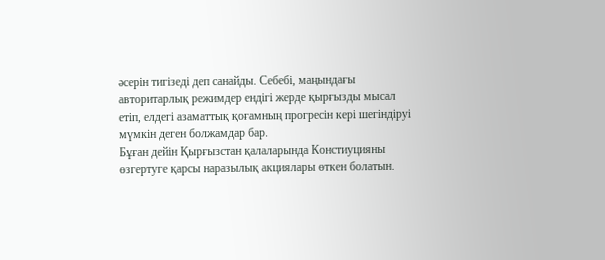әсерін тигізеді деп санайды. Себебі, маңындағы авторитарлық режимдер ендігі жерде қырғызды мысал етіп, елдегі азаматтық қоғамның прогресін кері шегіндіруі мүмкін деген болжамдар бар.
Бұған дейін Қырғызстан қалаларында Констиуцияны өзгертуге қарсы наразылық акциялары өткен болатын.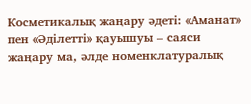Косметикалық жаңару әдеті: «Аманат» пен «Әділетті» қауышуы – саяси жаңару ма, әлде номенклатуралық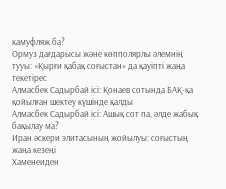камуфляж ба?
Ормуз дағдарысы және көпполярлы әлемнің тууы: «Қырғи қабақ соғыстан» да қауіпті жаңа текетірес
Алмасбек Садырбай ісі: Қонаев сотында БАҚ-қа қойылған шектеу күшінде қалды
Алмасбек Садырбай ісі: Ашық сот па, әлде жабық бақылау ма?
Иран әскери элитасының жойылуы: соғыстың жаңа кезеңі
Хаменеиден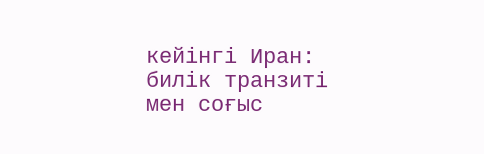кейінгі Иран: билік транзиті мен соғыс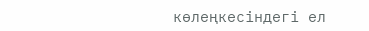көлеңкесіндегі ел